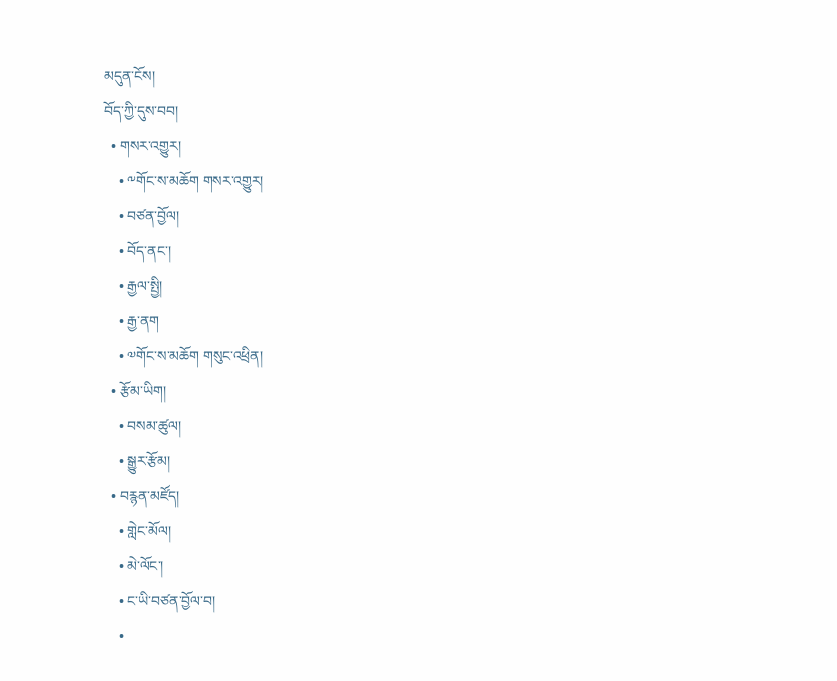མདུན་ངོས།
བོད་ཀྱི་དུས་བབ།
  • གསར་འགྱུར།
    • ༸གོང་ས་མཆོག གསར་འགྱུར།
    • བཙན་བྱོལ།
    • བོད་ནང་།
    • རྒྱལ་སྤྱི།
    • རྒྱ་ནག
    • ༧གོང་ས་མཆོག གསུང་འཕྲིན།
  • རྩོམ་ཡིག།
    • བསམ་ཚུལ།
    • སྒྱུར་རྩོམ།
  • བརྙན་མཛོད།
    • གླེང་མོལ།
    • མེ་ལོང་།
    • ང་ཡི་བཙན་བྱོལ་བ།
    •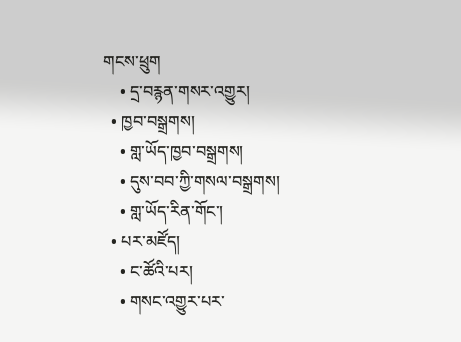གངས་ཕྲུག
    • དྲ་བརྙན་གསར་འགྱུར།
  • ཁྱབ་བསྒྲགས།
    • གླ་ཡོད་ཁྱབ་བསྒྲགས།
    • དུས་བབ་ཀྱི་གསལ་བསྒྲགས།
    • གླ་ཡོད་རིན་གོང་།
  • པར་མཛོད།
    • ང་ཚོའི་པར།
    • གསང་འགྱུར་པར་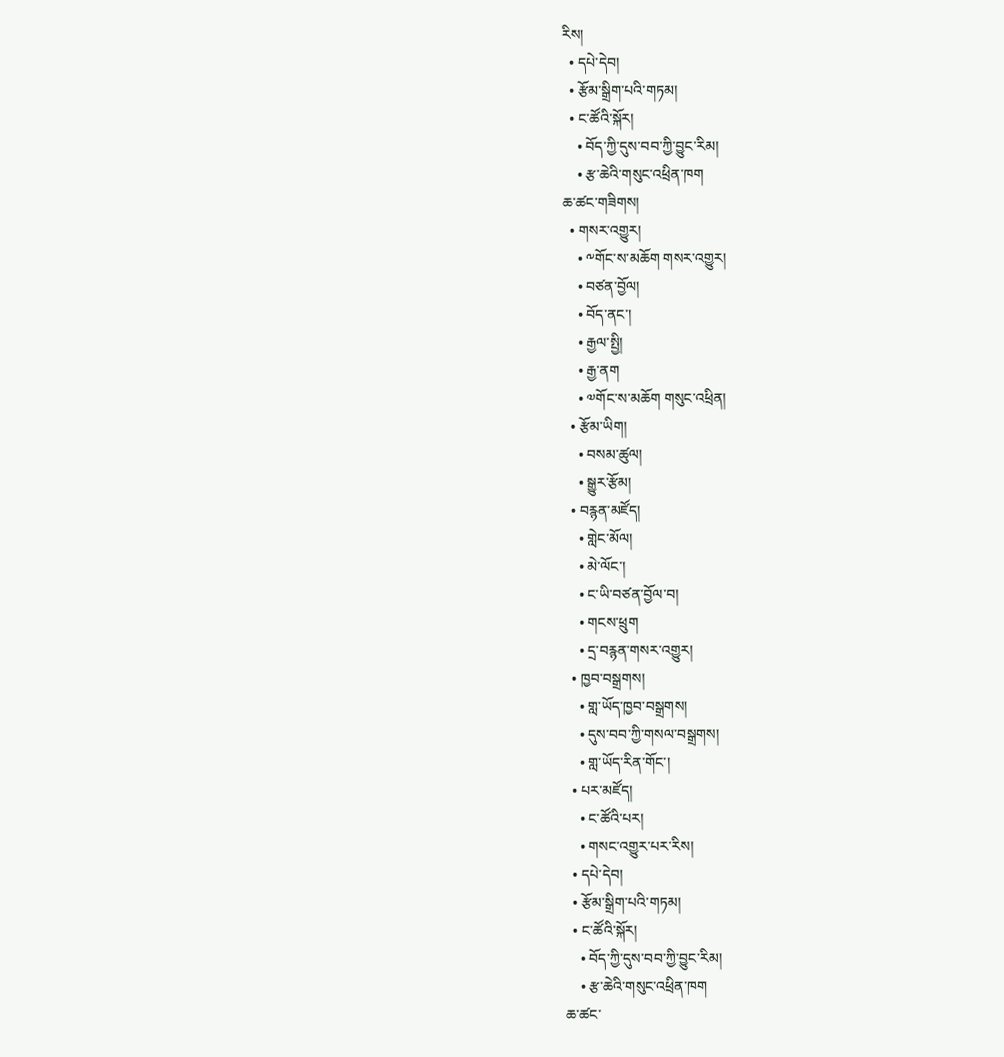རིས།
  • དཔེ་དེབ།
  • རྩོམ་སྒྲིག་པའི་གཏམ།
  • ང་ཚོའི་སྐོར།
    • བོད་ཀྱི་དུས་བབ་ཀྱི་བྱུང་རིམ།
    • རྩ་ཆེའི་གསུང་འཕྲིན་ཁག
ཆ་ཚང་གཟིགས།
  • གསར་འགྱུར།
    • ༸གོང་ས་མཆོག གསར་འགྱུར།
    • བཙན་བྱོལ།
    • བོད་ནང་།
    • རྒྱལ་སྤྱི།
    • རྒྱ་ནག
    • ༧གོང་ས་མཆོག གསུང་འཕྲིན།
  • རྩོམ་ཡིག།
    • བསམ་ཚུལ།
    • སྒྱུར་རྩོམ།
  • བརྙན་མཛོད།
    • གླེང་མོལ།
    • མེ་ལོང་།
    • ང་ཡི་བཙན་བྱོལ་བ།
    • གངས་ཕྲུག
    • དྲ་བརྙན་གསར་འགྱུར།
  • ཁྱབ་བསྒྲགས།
    • གླ་ཡོད་ཁྱབ་བསྒྲགས།
    • དུས་བབ་ཀྱི་གསལ་བསྒྲགས།
    • གླ་ཡོད་རིན་གོང་།
  • པར་མཛོད།
    • ང་ཚོའི་པར།
    • གསང་འགྱུར་པར་རིས།
  • དཔེ་དེབ།
  • རྩོམ་སྒྲིག་པའི་གཏམ།
  • ང་ཚོའི་སྐོར།
    • བོད་ཀྱི་དུས་བབ་ཀྱི་བྱུང་རིམ།
    • རྩ་ཆེའི་གསུང་འཕྲིན་ཁག
ཆ་ཚང་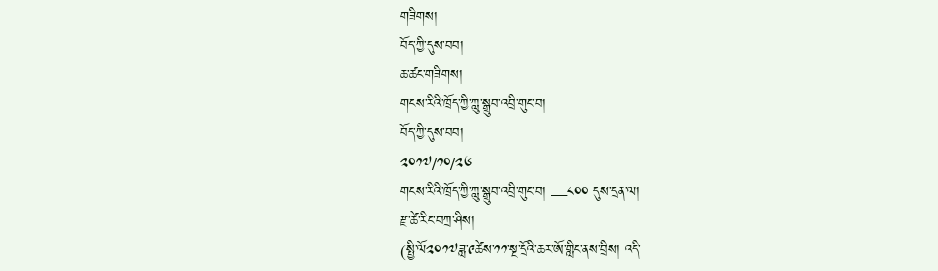གཟིགས།
བོད་ཀྱི་དུས་བབ།
ཆ་ཚང་གཟིགས།
གངས་རིའི་ཁྲོད་ཀྱི་ཀླུ་སྒྲུབ་འབྲི་གུང་བ།
བོད་ཀྱི་དུས་བབ།
༢༠༡༧/༡༠/༢༦
གངས་རིའི་ཁྲོད་ཀྱི་ཀླུ་སྒྲུབ་འབྲི་གུང་བ། —༨༠༠ དུས་དྲན་ལ།
རྫ་ཚེ་རིང་བཀྲ་ཤིས།
(སྤྱི་ལོ༢༠༡༧ཟླ་༩ཚེས་༡༡་སྔ་དྲོའི་ཆར་ཨོ་གླིང་ནས་བྲིས། འདི་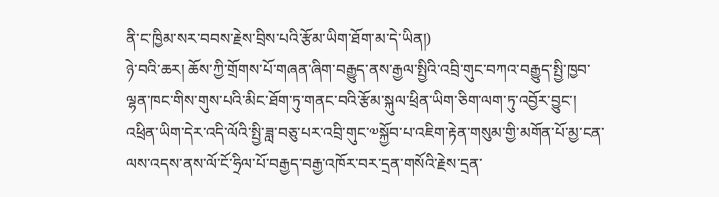ནི་ང་ཁྱིམ་སར་བབས་རྗེས་བྲིས་པའི་རྩོམ་ཡིག་ཐོག་མ་དེ་ཡིན།)
ཉེ་བའི་ཆར། ཆོས་ཀྱི་གྲོགས་པོ་གཞན་ཞིག་བརྒྱུད་ནས་རྒྱལ་སྤྱིའི་འབྲི་གུང་བཀའ་བརྒྱུད་སྤྱི་ཁྱབ་ལྷན་ཁང་གིས་གུས་པའི་མིང་ཐོག་ཏུ་གནང་བའི་རྩོམ་སྐུལ་ཕྲིན་ཡིག་ཅིག་ལག་ཏུ་འབྱོར་བྱུང་།
འཕྲིན་ཡིག་དེར་འདི་ལོའི་སྤྱི་ཟླ་བཅུ་པར་འབྲི་གུང་༧སྐྱོབ་པ་འཇིག་རྟེན་གསུམ་གྱི་མགོན་པོ་མྱ་ངན་ལས་འདས་ནས་ལོ་ངོ་ཧྲིལ་པོ་བརྒྱད་བརྒྱ་འཁོར་བར་དྲན་གསོའི་རྗེས་དྲན་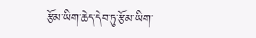རྩོམ་ཡིག་ཆེད་དེབ་ཏུ་རྩོམ་ཡིག་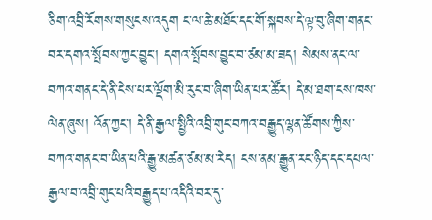ཅིག་འབྲི་རོགས་གསུངས་འདུག ང་ལ་ཆེ་མཐོང་དང་གོ་སྐབས་དེ་ལྟ་བུ་ཞིག་གནང་བར་དགའ་སྤོབས་ཀྱང་བྱུང་། དགའ་སྤོབས་བྱུང་བ་ཙམ་མ་ཟད། སེམས་ནང་ལ་བཀའ་གནང་དེ་ནི་ངེས་པར་ལྡོག་མི་རུང་བ་ཞིག་ཡིན་པར་ཚོར། དེ་མ་ཐག་ངས་ཁས་ལེན་ཞུས། འོན་ཀྱང་། དེ་ནི་རྒྱལ་སྤྱིའི་འབྲི་གུང་བཀའ་བརྒྱུད་ལྷན་ཚོགས་ཀྱིས་བཀའ་གནང་བ་ཡིན་པའི་རྒྱུ་མཚན་ཙམ་མ་རེད། ངས་ནམ་རྒྱུན་རང་ཉིད་དང་དཔལ་རྒྱལ་བ་འབྲི་གུང་པའི་བརྒྱུད་པ་འདིའི་བར་དུ་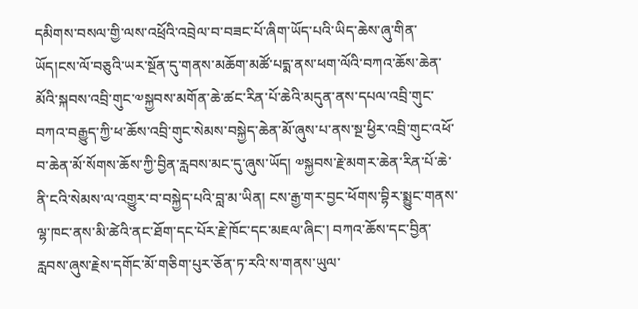དམིགས་བསལ་གྱི་ལས་འཕྲོའི་འབྲེལ་བ་བཟང་པོ་ཞིག་ཡོད་པའི་ཡིད་ཆེས་ཞུ་གིན་ཡོད།ངས་ལོ་བཅུའི་ཡར་སྔོན་དུ་གནས་མཆོག་མཚོ་པདྨ་ནས་ཕག་ལོའི་བཀའ་ཆོས་ཆེན་མོའི་སྐབས་འབྲི་གུང་༧སྐྱབས་མགོན་ཆེ་ཚང་རིན་པོ་ཆེའི་མདུན་ནས་དཔལ་འབྲི་གུང་བཀའ་བརྒྱུད་ཀྱི་ཕ་ཆོས་འབྲི་གུང་སེམས་བསྐྱེད་ཆེན་མོ་ཞུས་པ་ནས་སྔ་ཕྱིར་འབྲི་གུང་འཕོ་བ་ཆེན་མོ་སོགས་ཆོས་ཀྱི་བྱིན་རླབས་མང་དུ་ཞུས་ཡོད། ༧སྐྱབས་རྗེ་མགར་ཆེན་རིན་པོ་ཆེ་ནི་ངའི་སེམས་ལ་འགྱུར་བ་བསྐྱེད་པའི་བླ་མ་ཡིན། ངས་རྒྱ་གར་བྱང་ཕོགས་བྷིར་སྨྱུང་གནས་ལྷ་ཁང་ནས་མི་ཚེའི་ནང་ཐོག་དང་པོར་རྗེ་ཁོང་དང་མཇལ་ཞིང་། བཀའ་ཆོས་དང་བྱིན་རླབས་ཞུས་རྗེས་དགོང་མོ་གཅིག་པུར་ཅོན་ཏ་རའི་ས་གནས་ཡུལ་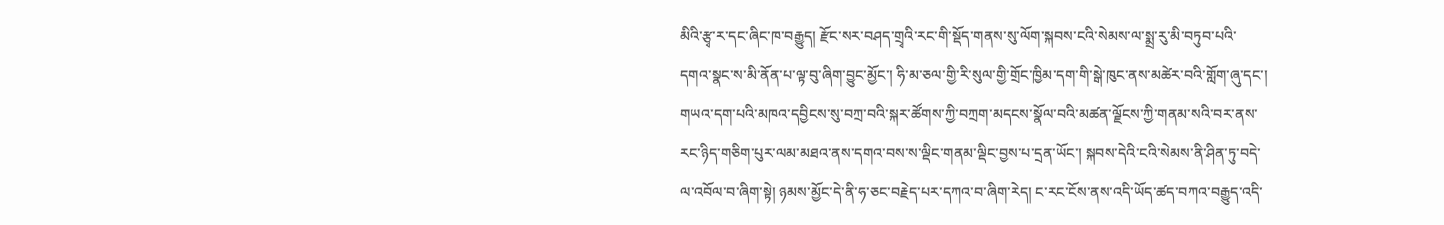མིའི་རྩྭ་ར་དང་ཞིང་ཁ་བརྒྱུད། རྫོང་སར་བཤད་གྲྭའི་རང་གི་སྡོད་གནས་སུ་ལོག་སྐབས་ངའི་སེམས་ལ་སྨྲ་རུ་མི་བཏུབ་པའི་དགའ་སྣང་ས་མི་ནོན་པ་ལྟ་བུ་ཞིག་བྱུང་མྱོང་། ཧི་མ་ཅལ་གྱི་རི་སུལ་གྱི་གྲོང་ཁྱིམ་དག་གི་སྒེ་ཁུང་ནས་མཚེར་བའི་གློག་ཞུ་དང་། གཡའ་དག་པའི་མཁའ་དབྱིངས་སུ་བཀྲ་བའི་སྐར་ཚོགས་ཀྱི་བཀྲག་མདངས་སྣོལ་བའི་མཚན་ལྗོངས་ཀྱི་གནམ་སའི་བར་ནས་རང་ཉིད་གཅིག་པུར་ལམ་མཐའ་ནས་དགའ་བས་ས་ལྡིང་གནམ་ལྡིང་བྱས་པ་དྲན་ཡོང་། སྐབས་དེའི་ངའི་སེམས་ནི་ཤིན་ཏུ་བདེ་ལ་འབོལ་བ་ཞིག་སྟེ། ཉམས་མྱོང་དེ་ནི་ཧ་ཅང་བརྗེད་པར་དཀའ་བ་ཞིག་རེད། ང་རང་ངོས་ནས་འདི་ཡོད་ཚད་བཀའ་བརྒྱུད་འདི་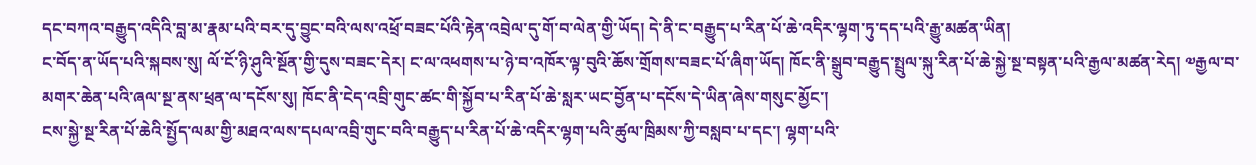དང་བཀའ་བརྒྱུད་འདིའི་བླ་མ་རྣམ་པའི་བར་དུ་བྱུང་བའི་ལས་འཕྲོ་བཟང་པོའི་རྟེན་འབྲེལ་དུ་གོ་བ་ལེན་གྱི་ཡོད། དེ་ནི་ང་བརྒྱུད་པ་རིན་པོ་ཆེ་འདིར་ལྷག་ཏུ་དད་པའི་རྒྱུ་མཚན་ཡིན།
ང་བོད་ན་ཡོད་པའི་སྐབས་སུ། ལོ་ངོ་ཉི་ཤུའི་སྔོན་གྱི་དུས་བཟང་དེར། ང་ལ་འཕགས་པ་ཉེ་བ་འཁོར་ལྟ་བུའི་ཆོས་གྲོགས་བཟང་པོ་ཞིག་ཡོད། ཁོང་ནི་སྒྲུབ་བརྒྱུད་སྤྲུལ་སྐུ་རིན་པོ་ཆེ་སྐྱེ་སྔ་བསྟན་པའི་རྒྱལ་མཚན་རེད། ༧རྒྱལ་བ་མགར་ཆེན་པའི་ཞལ་སྔ་ནས་ཕྲན་ལ་དངོས་སུ། ཁོང་ནི་ངེད་འབྲི་གུང་ཚང་གི་སྐྱོབ་པ་རིན་པོ་ཆེ་སླར་ཡང་བྱོན་པ་དངོས་དེ་ཡིན་ཞེས་གསུང་མྱོང་།
ངས་སྐྱེ་སྔ་རིན་པོ་ཆེའི་སྤྱོད་ལམ་གྱི་མཐའ་ལས་དཔལ་འབྲི་གུང་བའི་བརྒྱུད་པ་རིན་པོ་ཆེ་འདིར་ལྷག་པའི་ཚུལ་ཁྲིམས་ཀྱི་བསླབ་པ་དང་། ལྷག་པའི་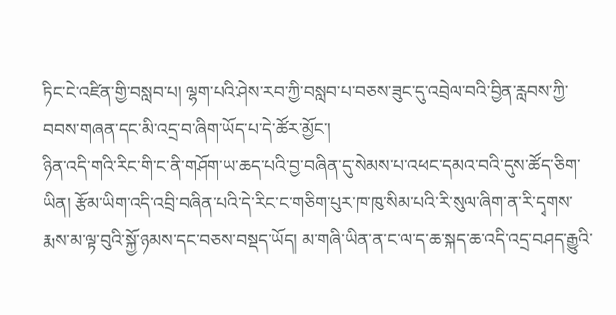ཏིང་ངེ་འཛིན་གྱི་བསླབ་པ། ལྷག་པའི་ཤེས་རབ་ཀྱི་བསླབ་པ་བཅས་ཟུང་དུ་འབྲེལ་བའི་བྱིན་རླབས་ཀྱི་བབས་གཞན་དང་མི་འདྲ་བ་ཞིག་ཡོད་པ་དེ་ཚོར་མྱོང་།
ཉིན་འདི་གའི་རིང་གི་ང་ནི་གཤོག་ཡ་ཆད་པའི་བྱ་བཞིན་དུ་སེམས་པ་འཕང་དམའ་བའི་དུས་ཚོད་ཅིག་ཡིན། རྩོམ་ཡིག་འདི་འབྲི་བཞིན་པའི་དེ་རིང་ང་གཅིག་པུར་ཁ་ཁུ་སིམ་པའི་རི་སུལ་ཞིག་ན་རི་དྭགས་རྨས་མ་ལྟ་བུའི་སྐྱོ་ཉམས་དང་བཅས་བསྡད་ཡོད། མ་གཞི་ཡིན་ན་ང་ལ་ད་ཆ་སྐད་ཆ་འདི་འདྲ་བཤད་རྒྱུའི་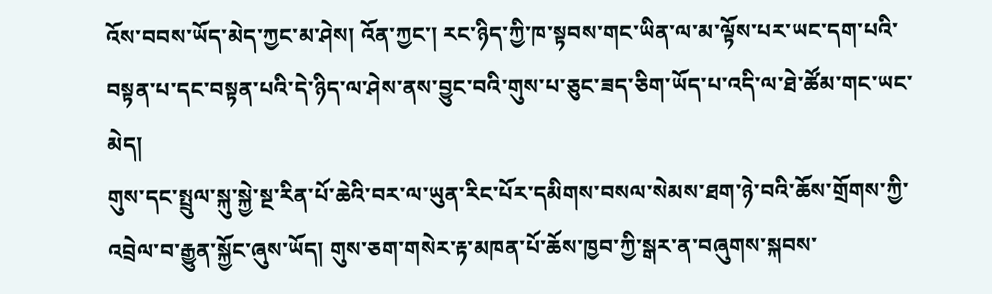འོས་བབས་ཡོད་མེད་ཀྱང་མ་ཤེས། འོན་ཀྱང་། རང་ཉིད་ཀྱི་ཁ་སྟབས་གང་ཡིན་ལ་མ་ལྟོས་པར་ཡང་དག་པའི་བསྟན་པ་དང་བསྟན་པའི་དེ་ཉིད་ལ་ཤེས་ནས་བྱུང་བའི་གུས་པ་ཅུང་ཟད་ཅིག་ཡོད་པ་འདི་ལ་ཐེ་ཚོམ་གང་ཡང་མེད།
གུས་དང་སྤྲུལ་སྐུ་སྐྱེ་སྔ་རིན་པོ་ཆེའི་བར་ལ་ཡུན་རིང་པོར་དམིགས་བསལ་སེམས་ཐག་ཉེ་བའི་ཆོས་གྲོགས་ཀྱི་འབྲེལ་བ་རྒྱུན་སྐྱོང་ཞུས་ཡོད། གུས་ཅག་གསེར་རྟ་མཁན་པོ་ཆོས་ཁྱབ་ཀྱི་སྒར་ན་བཞུགས་སྐབས་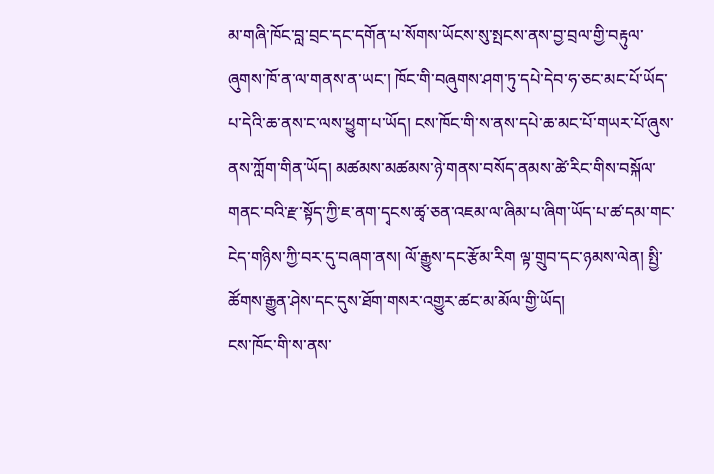མ་གཞི་ཁོང་བླ་བྲང་དང་དགོན་པ་སོགས་ཡོངས་སུ་སྤངས་ནས་བྱ་བྲལ་གྱི་བརྟུལ་ཞུགས་ཁོ་ན་ལ་གནས་ན་ཡང་། ཁོང་གི་བཞུགས་ཤག་ཏུ་དཔེ་དེབ་ཧ་ཅང་མང་པོ་ཡོད་པ་དེའི་ཆ་ནས་ང་ལས་ཕྱུག་པ་ཡོད། ངས་ཁོང་གི་ས་ནས་དཔེ་ཆ་མང་པོ་གཡར་པོ་ཞུས་ནས་ཀློག་གིན་ཡོད། མཚམས་མཚམས་ཉེ་གནས་བསོད་ནམས་ཚེ་རིང་གིས་བསྐོལ་གནང་བའི་རྫ་སྟོད་ཀྱི་ཇ་ནག་དྭངས་ཚྭ་ཅན་འཇམ་ལ་ཞིམ་པ་ཞིག་ཡོད་པ་ཚ་དམ་གང་ངེད་གཉིས་ཀྱི་བར་དུ་བཞག་ནས། ལོ་རྒྱུས་དང་རྩོམ་རིག ལྟ་གྲུབ་དང་ཉམས་ལེན། སྤྱི་ཚོགས་རྒྱུན་ཤེས་དང་དུས་ཐོག་གསར་འགྱུར་ཚང་མ་མོལ་གྱི་ཡོད།
ངས་ཁོང་གི་ས་ནས་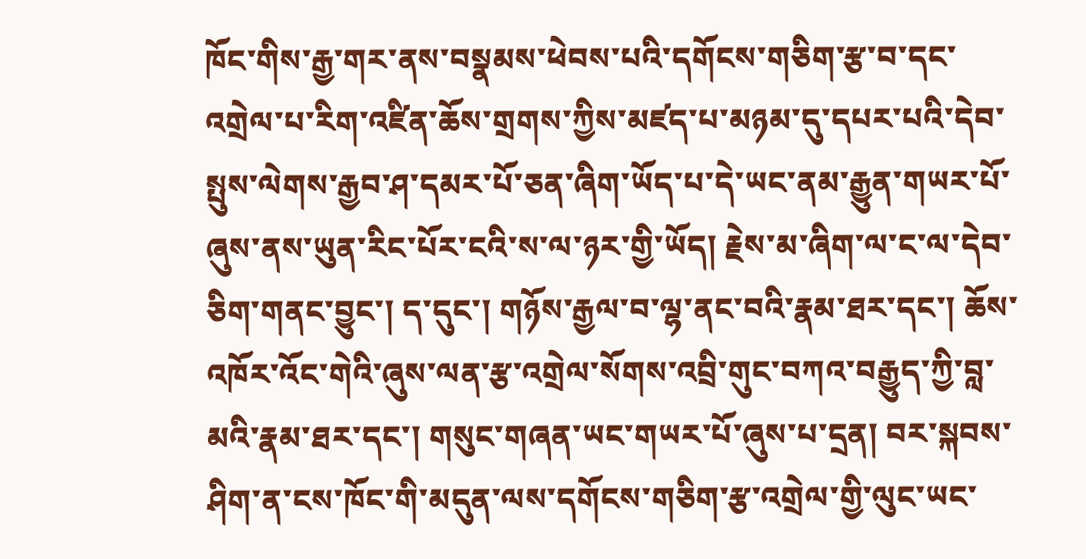ཁོང་གིས་རྒྱ་གར་ནས་བསྣམས་ཕེབས་པའི་དགོངས་གཅིག་རྩ་བ་དང་འགྲེལ་པ་རིག་འཛིན་ཆོས་གྲགས་ཀྱིས་མཛད་པ་མཉམ་དུ་དཔར་པའི་དེབ་སྤུས་ལེགས་རྒྱབ་ཤ་དམར་པོ་ཅན་ཞིག་ཡོད་པ་དེ་ཡང་ནམ་རྒྱུན་གཡར་པོ་ཞུས་ནས་ཡུན་རིང་པོར་ངའི་ས་ལ་ཉར་གྱི་ཡོད། རྗེས་མ་ཞིག་ལ་ང་ལ་དེབ་ཅིག་གནང་བྱུང་། ད་དུང་། གཉོས་རྒྱལ་བ་ལྷ་ནང་བའི་རྣམ་ཐར་དང་། ཆོས་འཁོར་འོང་གེའི་ཞུས་ལན་རྩ་འགྲེལ་སོགས་འབྲི་གུང་བཀའ་བརྒྱུད་ཀྱི་བླ་མའི་རྣམ་ཐར་དང་། གསུང་གཞན་ཡང་གཡར་པོ་ཞུས་པ་དྲན། བར་སྐབས་ཤིག་ན་ངས་ཁོང་གི་མདུན་ལས་དགོངས་གཅིག་རྩ་འགྲེལ་གྱི་ལུང་ཡང་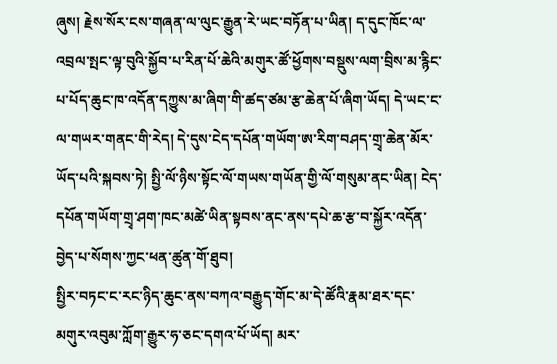ཞུས། རྗེས་སོར་ངས་གཞན་ལ་ལུང་རྒྱུན་རེ་ཡང་བཏོན་པ་ཡིན། ད་དུང་ཁོང་ལ་འབྲལ་སྤང་ལྟ་བུའི་སྐྱོབ་པ་རིན་པོ་ཆེའི་མགུར་ཚོ་ཕྱོགས་བསྡུས་ལག་བྲིས་མ་རྙིང་པ་པོད་ཆུང་ཁ་འདོན་དཀྱུས་མ་ཞིག་གི་ཚད་ཙམ་རྩ་ཆེན་པོ་ཞིག་ཡོད། དེ་ཡང་ང་ལ་གཡར་གནང་གི་རེད། དེ་དུས་ངེད་དཔོན་གཡོག་ཨ་རིག་བཤད་གྲྭ་ཆེན་མོར་ཡོད་པའི་སྐབས་ཏེ། སྤྱི་ལོ་ཉིས་སྟོང་ལོ་གཡས་གཡོན་གྱི་ལོ་གསུམ་ནང་ཡིན། ངེད་དཔོན་གཡོག་གྲྭ་ཤག་ཁང་མཚེ་ཡིན་སྟབས་ནང་ནས་དཔེ་ཆ་རྩ་བ་སྐྱོར་འདོན་བྱེད་པ་སོགས་ཀྱང་ཕན་ཚུན་གོ་ཐུབ།
སྤྱིར་བཏང་ང་རང་ཉིད་ཆུང་ནས་བཀའ་བརྒྱུད་གོང་མ་དེ་ཚོའི་རྣམ་ཐར་དང་མགུར་འབུམ་ཀློག་རྒྱུར་ཧ་ཅང་དགའ་པོ་ཡོད། མར་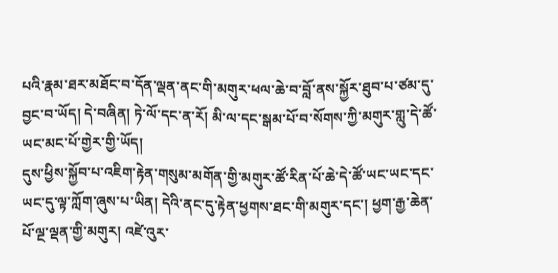པའི་རྣམ་ཐར་མཐོང་བ་དོན་ལྡན་ནང་གི་མགུར་ཕལ་ཆེ་བ་བློ་ནས་སྐྱོར་ཐུབ་པ་ཙམ་དུ་བྱང་བ་ཡོད། དེ་བཞིན། ཏེ་ལོ་དང་ན་རོ། མི་ལ་དང་སྒམ་པོ་བ་སོགས་ཀྱི་མགུར་གླུ་དེ་ཚོ་ཡང་མང་པོ་གྱེར་གྱི་ཡོད།
དུས་ཕྱིས་སྐྱོབ་པ་འཇིག་རྟེན་གསུམ་མགོན་གྱི་མགུར་ཚོ་རིན་པོ་ཆེ་དེ་ཚོ་ཡང་ཡང་དང་ཡང་དུ་ལྟ་ཀློག་ཞུས་པ་ཡིན། དེའི་ནང་དུ་རྟེན་ཕྱགས་ཐང་གི་མགུར་དང་། ཕྱག་རྒྱ་ཆེན་པོ་ལྔ་ལྡན་གྱི་མགུར། འཛེ་འུར་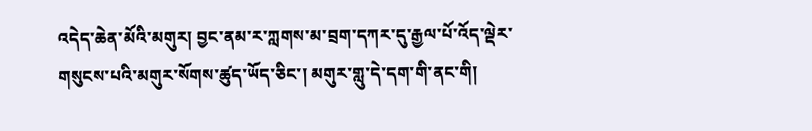འདེད་ཆེན་མོའི་མགུར། བྱང་ནམ་ར་ཀླགས་མ་བྲག་དཀར་དུ་རྒྱལ་པོ་འོད་ལྡེར་གསུངས་པའི་མགུར་སོགས་ཚུད་ཡོད་ཅིང་། མགུར་གླུ་དེ་དག་གི་ནང་གི།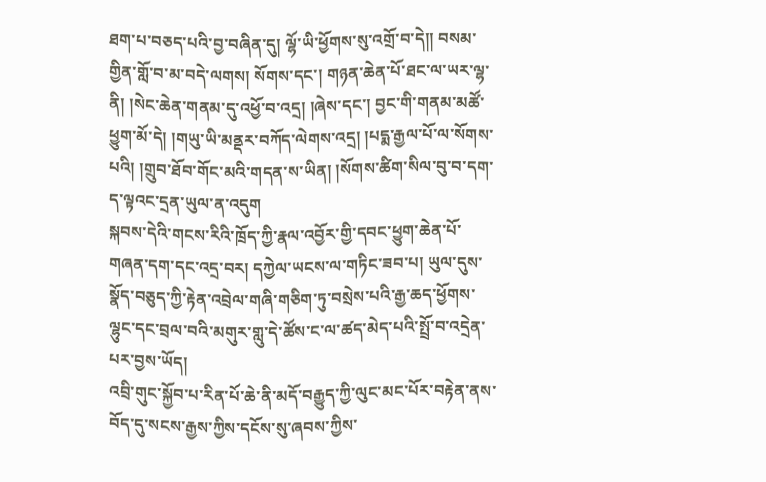ཐག་པ་བཅད་པའི་བྱ་བཞིན་དུ། ལྷོ་ཡི་ཕྱོགས་སུ་འགྲོ་བ་དེ།། བསམ་གྱིན་གློ་བ་མ་བདེ་ལགས། སོགས་དང་། གཉན་ཆེན་པོ་ཐང་ལ་ཡར་ལྷ་ནི། །སེང་ཆེན་གནམ་དུ་འཕྱོ་བ་འདྲ། །ཞེས་དང་། བྱང་གི་གནམ་མཚོ་ཕྱུག་མོ་དེ། །གཡུ་ཡི་མནྡར་བཀོད་ལེགས་འདྲ། །པདྨ་རྒྱལ་པོ་ལ་སོགས་པའི། །གྲུབ་ཐོབ་གོང་མའི་གདན་ས་ཡིན། །སོགས་ཚིག་སིལ་བུ་བ་དག་ད་ལྟའང་དྲན་ཡུལ་ན་འདུག
སྐབས་དེའི་གངས་རིའི་ཁྲོད་ཀྱི་རྣལ་འབྱོར་གྱི་དབང་ཕྱུག་ཆེན་པོ་གཞན་དག་དང་འདྲ་བར། དཀྱེལ་ཡངས་ལ་གཏིང་ཟབ་པ། ཡུལ་དུས་སྣོད་བཅུད་ཀྱི་རྟེན་འབྲེལ་གཞི་གཅིག་ཏུ་བསྲེས་པའི་རྒྱ་ཆད་ཕྱོགས་ལྷུང་དང་བྲལ་བའི་མགུར་གླུ་དེ་ཚོས་ང་ལ་ཚད་མེད་པའི་སྤྲོ་བ་འདྲེན་པར་བྱས་ཡོད།
འབྲི་གུང་སྐྱོབ་པ་རིན་པོ་ཆེ་ནི་མདོ་བརྒྱུད་ཀྱི་ལུང་མང་པོར་བརྟེན་ནས་བོད་དུ་སངས་རྒྱས་ཀྱིས་དངོས་སུ་ཞབས་ཀྱིས་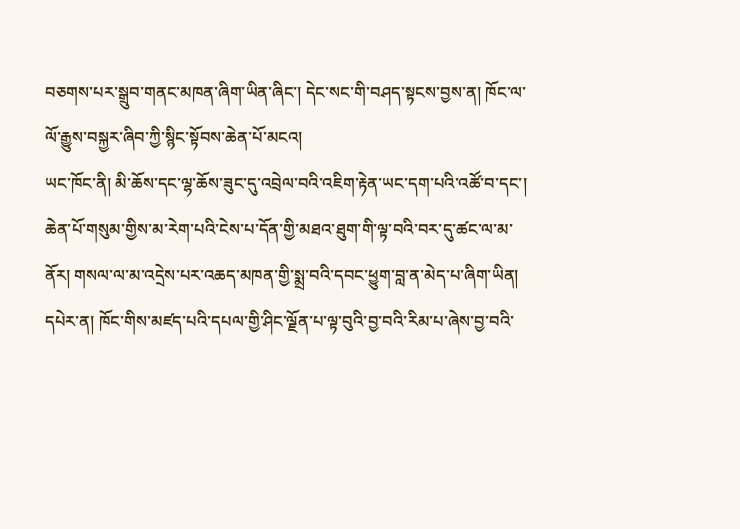བཅགས་པར་སྒྲུབ་གནང་མཁན་ཞིག་ཡིན་ཞིང་། དེང་སང་གི་བཤད་སྟངས་བྱས་ན། ཁོང་ལ་ལོ་རྒྱུས་བསྐྱར་ཞིབ་ཀྱི་སྙིང་སྟོབས་ཆེན་པོ་མངའ།
ཡང་ཁོང་ནི། མི་ཆོས་དང་ལྷ་ཆོས་ཟུང་དུ་འབྲེལ་བའི་འཇིག་རྟེན་ཡང་དག་པའི་འཚོ་བ་དང་། ཆེན་པོ་གསུམ་གྱིས་མ་རེག་པའི་ངེས་པ་དོན་གྱི་མཐའ་ཐུག་གི་ལྟ་བའི་བར་དུ་ཚང་ལ་མ་ནོར། གསལ་ལ་མ་འདྲེས་པར་འཆད་མཁན་གྱི་སྨྲ་བའི་དབང་ཕྱུག་བླ་ན་མེད་པ་ཞིག་ཡིན།
དཔེར་ན། ཁོང་གིས་མཛད་པའི་དཔལ་གྱི་ཤིང་ལྗོན་པ་ལྟ་བུའི་བྱ་བའི་རིམ་པ་ཞེས་བྱ་བའི་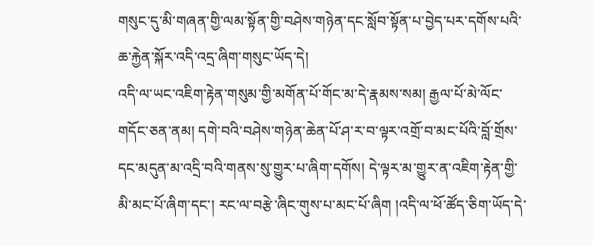གསུང་དུ་མི་གཞན་གྱི་ལམ་སྟོན་གྱི་བཤེས་གཉེན་དང་སློབ་སྟོན་པ་བྱེད་པར་དགོས་པའི་ཆ་རྐྱེན་སྐོར་འདི་འདྲ་ཞིག་གསུང་ཡོད་དེ།
འདི་ལ་ཡང་འཇིག་རྟེན་གསུམ་གྱི་མགོན་པོ་གོང་མ་དེ་རྣམས་སམ། རྒྱལ་པོ་མེ་ལོང་གདོང་ཅན་ནམ། དགེ་བའི་བཤེས་གཉེན་ཆེན་པོ་ཤ་ར་བ་ལྟར་འགྲོ་བ་མང་པོའི་བློ་གྲོས་དང་མདུན་མ་འདྲི་བའི་གནས་སུ་གྱུར་པ་ཞིག་དགོས། དེ་ལྟར་མ་གྱུར་ན་འཇིག་རྟེན་གྱི་མི་མང་པོ་ཞིག་དང་། རང་ལ་བརྩེ་ཞིང་གུས་པ་མང་པོ་ཞིག །འདི་ལ་ཕོ་ཚོད་ཅིག་ཡོད་དེ་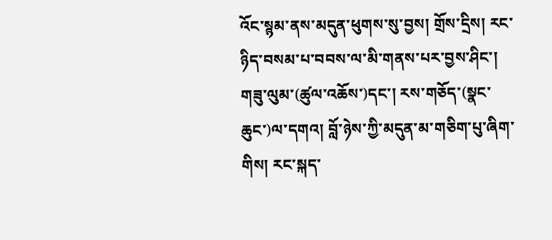འོང་སྙམ་ནས་མདུན་ཕུགས་སུ་བྱས། གྲོས་དྲིས། རང་ཉིད་བསམ་པ་བབས་ལ་མི་གནས་པར་བྱས་ཤིང་། གཟུ་ལུམ་(ཚུལ་འཆོས་)དང་། རས་གཅོད་(སྣང་ཆུང་)ལ་དགའ། བློ་ཉེས་ཀྱི་མདུན་མ་གཅིག་པུ་ཞིག་གིས། རང་སྐད་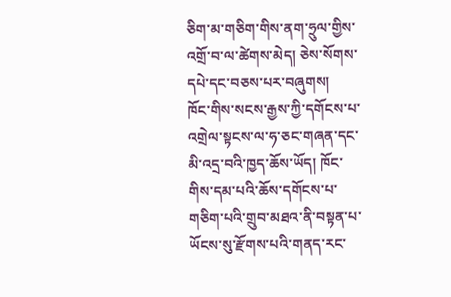ཅིག་མ་གཅིག་གིས་ནག་ཧྲུལ་གྱིས་འགྲོ་བ་ལ་ཚེགས་མེད། ཅེས་སོགས་དཔེ་དང་བཅས་པར་བཞུགས།
ཁོང་གིས་སངས་རྒྱས་ཀྱི་དགོངས་པ་འགྲེལ་སྟངས་ལ་ཧ་ཅང་གཞན་དང་མི་འདྲ་བའི་ཁྱད་ཆོས་ཡོད། ཁོང་གིས་དམ་པའི་ཆོས་དགོངས་པ་གཅིག་པའི་གྲུབ་མཐའ་ནི་བསྟན་པ་ཡོངས་སུ་རྫོགས་པའི་གནད་རང་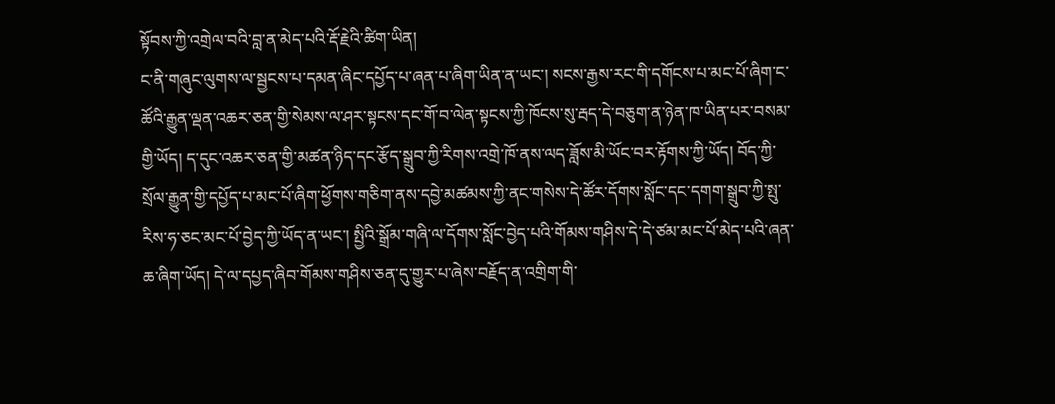སྟོབས་ཀྱི་འགྲེལ་བའི་བླ་ན་མེད་པའི་རྡོ་རྗེའི་ཚིག་ཡིན།
ང་ནི་གཞུང་ལུགས་ལ་སྦྱངས་པ་དམན་ཞིང་དཔྱོད་པ་ཞན་པ་ཞིག་ཡིན་ན་ཡང་། སངས་རྒྱས་རང་གི་དགོངས་པ་མང་པོ་ཞིག་ང་ཚོའི་རྒྱུན་ལྡན་འཆར་ཅན་གྱི་སེམས་ལ་ཤར་སྟངས་དང་གོ་བ་ལེན་སྟངས་ཀྱི་ཁོངས་སུ་རྦད་དེ་བཅུག་ན་ཉེན་ཁ་ཡིན་པར་བསམ་གྱི་ཡོད། ད་དུང་འཆར་ཅན་གྱི་མཚན་ཉིད་དང་རྩོད་སྒྲུབ་ཀྱི་རིགས་འགྲེ་ཁོ་ནས་ལད་ཟློས་མི་ཡོང་བར་རྟོགས་ཀྱི་ཡོད། བོད་ཀྱི་སྲོལ་རྒྱུན་གྱི་དཔྱོད་པ་མང་པོ་ཞིག་ཕྱོགས་གཅིག་ནས་དབྱེ་མཚམས་ཀྱི་ནང་གསེས་དེ་ཚོར་དོགས་སློང་དང་དགག་སྒྲུབ་ཀྱི་སྤུ་རིས་ཧ་ཅང་མང་པོ་བྱེད་ཀྱི་ཡོད་ན་ཡང་། སྤྱིའི་སྒྲོམ་གཞི་ལ་དོགས་སློང་བྱེད་པའི་གོམས་གཤིས་དེ་དེ་ཙམ་མང་པོ་མེད་པའི་ཞན་ཆ་ཞིག་ཡོད། དེ་ལ་དཔྱད་ཞིབ་གོམས་གཤིས་ཅན་དུ་གྱུར་པ་ཞེས་བརྗོད་ན་འགྲིག་གི་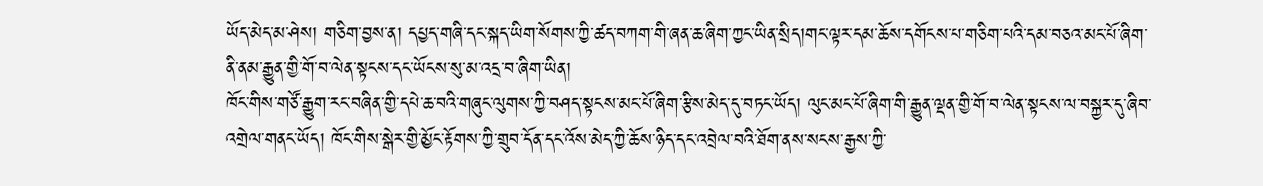ཡོད་མེད་མ་ཤེས། གཅིག་བྱས་ན། དཔྱད་གཞི་དང་སྐད་ཡིག་སོགས་ཀྱི་ཚད་བཀག་གི་ཞན་ཆ་ཞིག་ཀྱང་ཡིན་སྲིད།གང་ལྟར་དམ་ཆོས་དགོངས་པ་གཅིག་པའི་དམ་བཅའ་མང་པོ་ཞིག་ནི་ནམ་རྒྱུན་གྱི་གོ་བ་ལེན་སྟངས་དང་ཡོངས་སུ་མ་འདྲ་བ་ཞིག་ཡིན།
ཁོང་གིས་གཙོ་རྒྱུག་རང་བཞིན་གྱི་དཔེ་ཆ་བའི་གཞུང་ལུགས་ཀྱི་བཤད་སྟངས་མང་པོ་ཞིག་རྩིས་མེད་དུ་བཏང་ཡོད། ལུང་མང་པོ་ཞིག་གི་རྒྱུན་ལྡན་གྱི་གོ་བ་ལེན་སྟངས་ལ་བསྐྱར་དུ་ཞིབ་འགྲེལ་གནང་ཡོད། ཁོང་གིས་སྒེར་གྱི་མྱོང་རྟོགས་ཀྱི་གྲུབ་དོན་དང་འོས་མེད་ཀྱི་ཆོས་ཉིད་དང་འབྲེལ་བའི་ཐོག་ནས་སངས་རྒྱས་ཀྱི་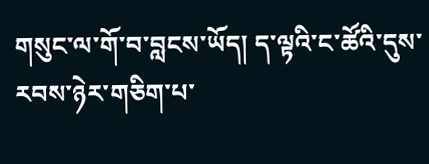གསུང་ལ་གོ་བ་བླངས་ཡོད། ད་ལྟའི་ང་ཚོའི་དུས་རབས་ཉེར་གཅིག་པ་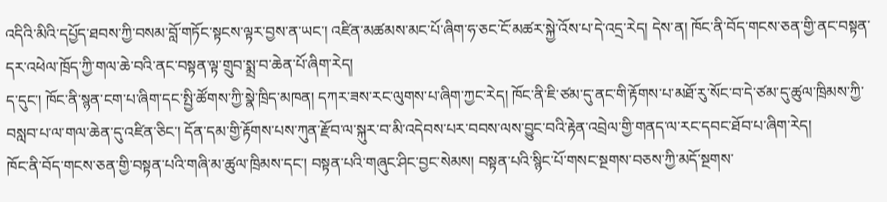འདིའི་མིའི་དཔྱོད་ཐབས་ཀྱི་བསམ་བློ་གཏོང་སྟངས་ལྟར་བྱས་ན་ཡང་། འཛིན་མཚམས་མང་པོ་ཞིག་ཧ་ཅང་ངོ་མཚར་སྐྱེ་འོས་པ་དེ་འདྲ་རེད། དེས་ན། ཁོང་ནི་བོད་གངས་ཅན་གྱི་ནང་བསྟན་དར་འཕེལ་ཁྲོད་ཀྱི་གལ་ཆེ་བའི་ནང་བསྟན་ལྟ་གྲུབ་སྨྲ་བ་ཆེན་པོ་ཞིག་རེད།
ད་དུང་། ཁོང་ནི་སྙན་ངག་པ་ཞིག་དང་སྤྱི་ཚོགས་ཀྱི་སྣེ་ཁྲིད་མཁན། དཀར་ཟས་རང་ལུགས་པ་ཞིག་ཀྱང་རེད། ཁོང་ནི་ཇི་ཙམ་དུ་ནང་གི་རྟོགས་པ་མཐོ་རུ་སོང་བ་དེ་ཙམ་དུ་ཚུལ་ཁྲིམས་ཀྱི་བསླབ་པ་ལ་གལ་ཆེན་དུ་འཛིན་ཅིང་། དོན་དམ་གྱི་རྟོགས་པས་ཀུན་རྫོབ་ལ་སྐུར་བ་མི་འདེབས་པར་བབས་ལས་བྱུང་བའི་རྟེན་འབྲེལ་གྱི་གནད་ལ་རང་དབང་ཐོབ་པ་ཞིག་རེད།
ཁོང་ནི་བོད་གངས་ཅན་གྱི་བསྟན་པའི་གཞི་མ་ཚུལ་ཁྲིམས་དང་། བསྟན་པའི་གཞུང་ཤིང་བྱང་སེམས། བསྟན་པའི་སྙིང་པོ་གསང་སྔགས་བཅས་ཀྱི་མདོ་སྔགས་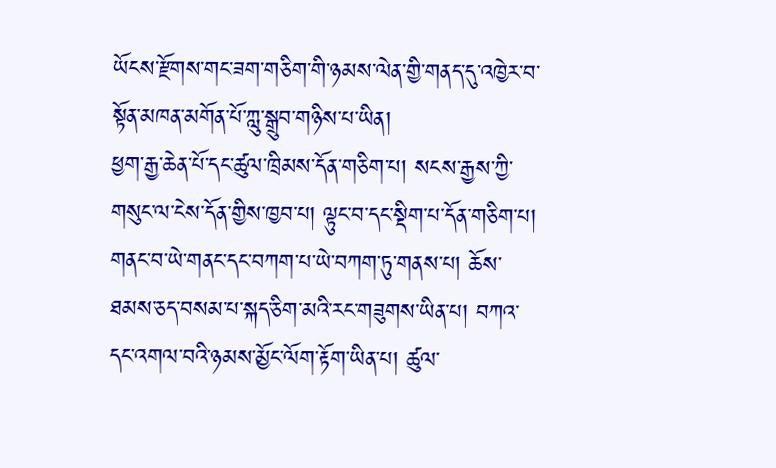ཡོངས་རྫོགས་གང་ཟག་གཅིག་གི་ཉམས་ལེན་གྱི་གནད་དུ་འཁྱེར་བ་སྟོན་མཁན་མགོན་པོ་ཀླུ་སྒྲུབ་གཉིས་པ་ཡིན།
ཕྱག་རྒྱ་ཆེན་པོ་དང་ཚུལ་ཁྲིམས་དོན་གཅིག་པ། སངས་རྒྱས་ཀྱི་གསུང་ལ་ངེས་དོན་གྱིས་ཁྱབ་པ། ལྟུང་བ་དང་སྡིག་པ་དོན་གཅིག་པ། གནང་བ་ཡེ་གནང་དང་བཀག་པ་ཡེ་བཀག་ཏུ་གནས་པ། ཆོས་ཐམས་ཅད་བསམ་པ་སྐད་ཅིག་མའི་རང་གཟུགས་ཡིན་པ། བཀའ་དང་འགལ་བའི་ཉམས་མྱོང་ལོག་རྟོག་ཡིན་པ། ཚུལ་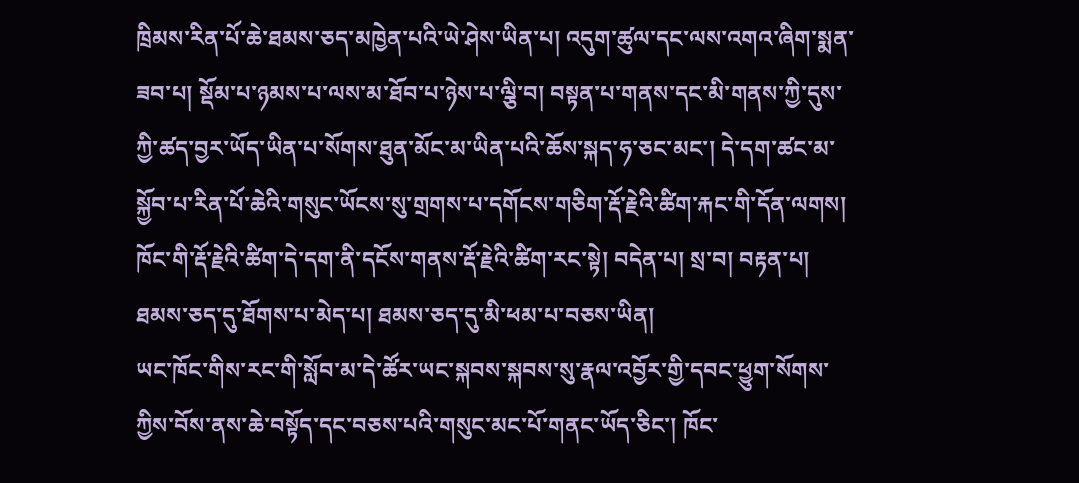ཁྲིམས་རིན་པོ་ཆེ་ཐམས་ཅད་མཁྱེན་པའི་ཡེ་ཤེས་ཡིན་པ། འདུག་ཚུལ་དང་ལས་འགའ་ཞིག་སྨན་ཟབ་པ། སྡོམ་པ་ཉམས་པ་ལས་མ་ཐོབ་པ་ཉེས་པ་ལྕི་བ། བསྟན་པ་གནས་དང་མི་གནས་ཀྱི་དུས་ཀྱི་ཚད་བྱར་ཡོད་ཡིན་པ་སོགས་ཐུན་མོང་མ་ཡིན་པའི་ཆོས་སྐད་ཧ་ཅང་མང་། དེ་དག་ཚང་མ་སྐྱོབ་པ་རིན་པོ་ཆེའི་གསུང་ཡོངས་སུ་གྲགས་པ་དགོངས་གཅིག་རྡོ་རྗེའི་ཚིག་རྐང་གི་དོན་ལགས། ཁོང་གི་རྡོ་རྗེའི་ཚིག་དེ་དག་ནི་དངོས་གནས་རྡོ་རྗེའི་ཚིག་རང་སྟེ། བདེན་པ། སྲ་བ། བརྟན་པ། ཐམས་ཅད་དུ་ཐོགས་པ་མེད་པ། ཐམས་ཅད་དུ་མི་ཕམ་པ་བཅས་ཡིན།
ཡང་ཁོང་གིས་རང་གི་སློབ་མ་དེ་ཚོར་ཡང་སྐབས་སྐབས་སུ་རྣལ་འབྱོར་གྱི་དབང་ཕྱུག་སོགས་ཀྱིས་བོས་ནས་ཆེ་བསྟོད་དང་བཅས་པའི་གསུང་མང་པོ་གནང་ཡོད་ཅིང་། ཁོང་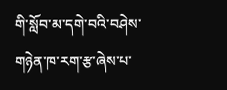གི་སློབ་མ་དགེ་བའི་བཤེས་གཉེན་ཁ་རག་རྩ་ཞེས་པ་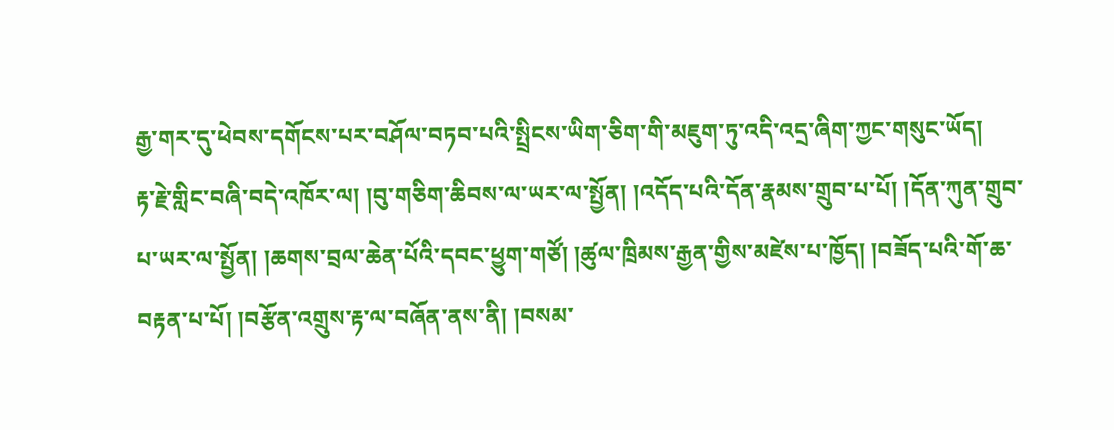རྒྱ་གར་དུ་ཕེབས་དགོངས་པར་བཤོལ་བཏབ་པའི་སྤྲིངས་ཡིག་ཅིག་གི་མཇུག་ཏུ་འདི་འདྲ་ཞིག་ཀྱང་གསུང་ཡོད།
རྟ་རྗེ་གླིང་བཞི་བདེ་འཁོར་ལ། །བུ་གཅིག་ཆིབས་ལ་ཡར་ལ་སྤྱོན། །འདོད་པའི་དོན་རྣམས་གྲུབ་པ་པོ། །དོན་ཀུན་གྲུབ་པ་ཡར་ལ་སྤྱོན། །ཆགས་བྲལ་ཆེན་པོའི་དབང་ཕྱུག་གཙོ། །ཚུལ་ཁྲིམས་རྒྱན་གྱིས་མཛེས་པ་ཁྱོད། །བཟོད་པའི་གོ་ཆ་བརྟན་པ་པོ། །བརྩོན་འགྲུས་རྟ་ལ་བཞོན་ནས་ནི། །བསམ་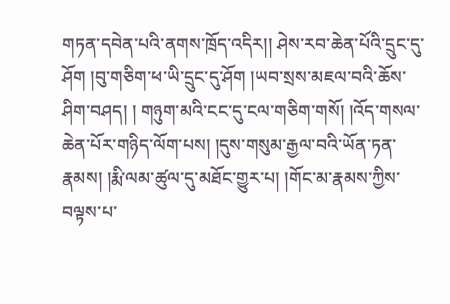གཏན་དབེན་པའི་ནགས་ཁྲོད་འདིར།། ཤེས་རབ་ཆེན་པོའི་དྲུང་དུ་ཤོག །བུ་གཅིག་ཕ་ཡི་དྲུང་དུ་ཤོག །ཡབ་སྲས་མཇལ་བའི་ཆོས་ཤིག་བཤད། ། གཉུག་མའི་ངང་དུ་ངལ་གཅིག་གསོ། །འོད་གསལ་ཆེན་པོར་གཉིད་ལོག་པས། །དུས་གསུམ་རྒྱལ་བའི་ཡོན་ཏན་རྣམས། །རྨི་ལམ་ཚུལ་དུ་མཐོང་གྱུར་པ། །གོང་མ་རྣམས་ཀྱིས་བལྟས་པ་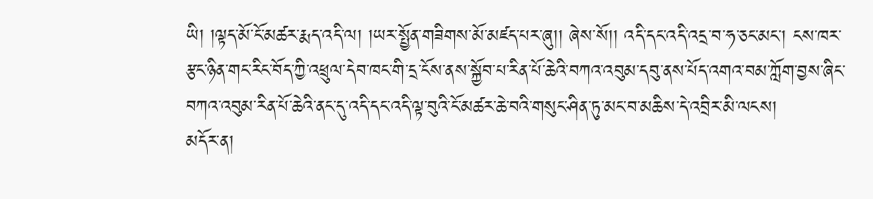ཡི། །ལྟད་མོ་ངོ་མཚར་རྨད་འདི་ལ། །ཡར་སྤྱོན་གཟིགས་མོ་མཛད་པར་ཞུ།། ཞེས་སོ།། འདི་དང་འདི་འདྲ་བ་ཧ་ཅང་མང་། ངས་ཁར་རྩང་ཉིན་གང་རིང་བོད་ཀྱི་འཕྲུལ་དེབ་ཁང་གི་དྲ་ངོས་ནས་སྐྱོབ་པ་རིན་པོ་ཆེའི་བཀའ་འབུམ་དབུ་ནས་པོད་འགའ་བམ་ཀློག་བྱས་ཞིང་བཀའ་འབུམ་རིན་པོ་ཆེའི་ནང་དུ་འདི་དང་འདི་ལྟ་བུའི་ངོ་མཚར་ཆེ་བའི་གསུང་ཤིན་ཏུ་མང་བ་མཆིས་དེ་འབྲིར་མི་ལངས།
མདོར་ན།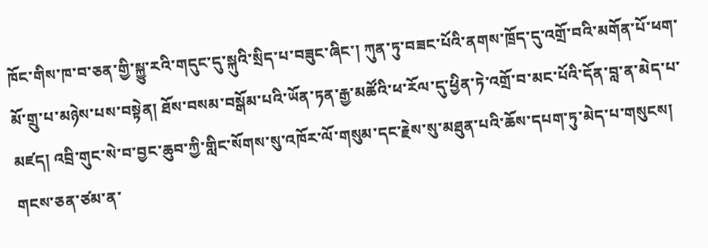ཁོང་གིས་ཁ་བ་ཅན་གྱི་སྐྱུ་རའི་གདུང་དུ་སྐུའི་སྲིད་པ་བཟུང་ཞིང་། ཀུན་ཏུ་བཟང་པོའི་ནགས་ཁྲོད་དུ་འགྲོ་བའི་མགོན་པོ་ཕག་མོ་གྲུ་པ་མཉེས་པས་བསྟེན། ཐོས་བསམ་བསྒོམ་པའི་ཡོན་ཏན་རྒྱ་མཚོའི་ཕ་རོལ་དུ་ཕྱིན་ཏེ་འགྲོ་བ་མང་པོའི་དོན་བླ་ན་མེད་པ་མཛད། འབྲི་གུང་སེ་བ་བྱང་ཆུབ་ཀྱི་གླིང་སོགས་སུ་འཁོར་ལོ་གསུམ་དང་རྗེས་སུ་མཐུན་པའི་ཆོས་དཔག་ཏུ་མེད་པ་གསུངས། གངས་ཅན་ཙམ་ན་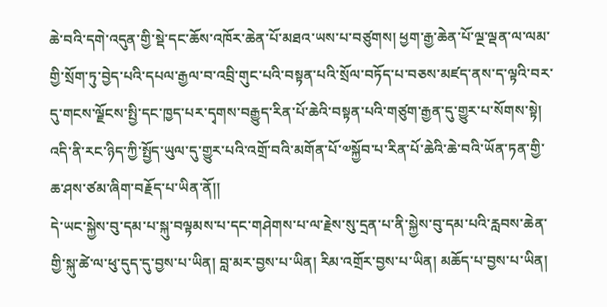ཆེ་བའི་དགེ་འདུན་གྱི་སྡེ་དང་ཆོས་འཁོར་ཆེན་པོ་མཐའ་ཡས་པ་བཙུགས། ཕྱག་རྒྱ་ཆེན་པོ་ལྔ་ལྡན་ལ་ལམ་གྱི་སྲོག་ཏུ་བྱེད་པའི་དཔལ་རྒྱལ་བ་འབྲི་གུང་པའི་བསྟན་པའི་སྲོལ་བཏོད་པ་བཅས་མཛད་ནས་ད་ལྟའི་བར་དུ་གངས་ལྗོངས་སྤྱི་དང་ཁྱད་པར་དྭགས་བརྒྱུད་རིན་པོ་ཆེའི་བསྟན་པའི་གཙུག་རྒྱན་དུ་གྱུར་པ་སོགས་སྟེ། འདི་ནི་རང་ཉིད་ཀྱི་སྤྱོད་ཡུལ་དུ་གྱུར་པའི་འགྲོ་བའི་མགོན་པོ་༧སྐྱོབ་པ་རིན་པོ་ཆེའི་ཆེ་བའི་ཡོན་ཏན་གྱི་ཆ་ཤས་ཙམ་ཞིག་བརྗོད་པ་ཡིན་ནོ།།
དེ་ཡང་སྐྱེས་བུ་དམ་པ་སྐུ་བལྟམས་པ་དང་གཤེགས་པ་ལ་རྗེས་སུ་དྲན་པ་ནི་སྐྱེས་བུ་དམ་པའི་རླབས་ཆེན་གྱི་སྐུ་ཚེ་ལ་ཕུ་དུད་དུ་བྱས་པ་ཡིན། བླ་མར་བྱས་པ་ཡིན། རིམ་འགྲོར་བྱས་པ་ཡིན། མཆོད་པ་བྱས་པ་ཡིན།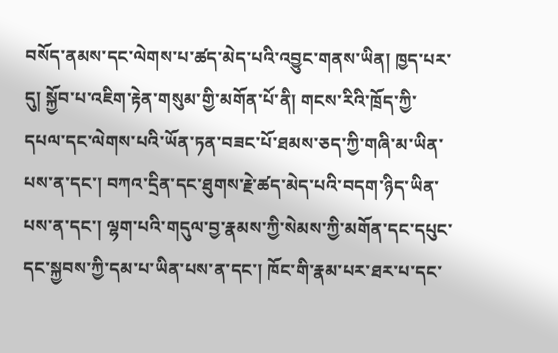བསོད་ནམས་དང་ལེགས་པ་ཚད་མེད་པའི་འབྱུང་གནས་ཡིན། ཁྱད་པར་དུ། སྐྱོབ་པ་འཇིག་རྟེན་གསུམ་གྱི་མགོན་པོ་ནི། གངས་རིའི་ཁྲོད་ཀྱི་དཔལ་དང་ལེགས་པའི་ཡོན་ཏན་བཟང་པོ་ཐམས་ཅད་ཀྱི་གཞི་མ་ཡིན་པས་ན་དང་། བཀའ་དྲིན་དང་ཐུགས་རྗེ་ཚད་མེད་པའི་བདག་ཉིད་ཡིན་པས་ན་དང་། ལྷག་པའི་གདུལ་བྱ་རྣམས་ཀྱི་སེམས་ཀྱི་མགོན་དང་དཔུང་དང་སྐྱབས་ཀྱི་དམ་པ་ཡིན་པས་ན་དང་། ཁོང་གི་རྣམ་པར་ཐར་པ་དང་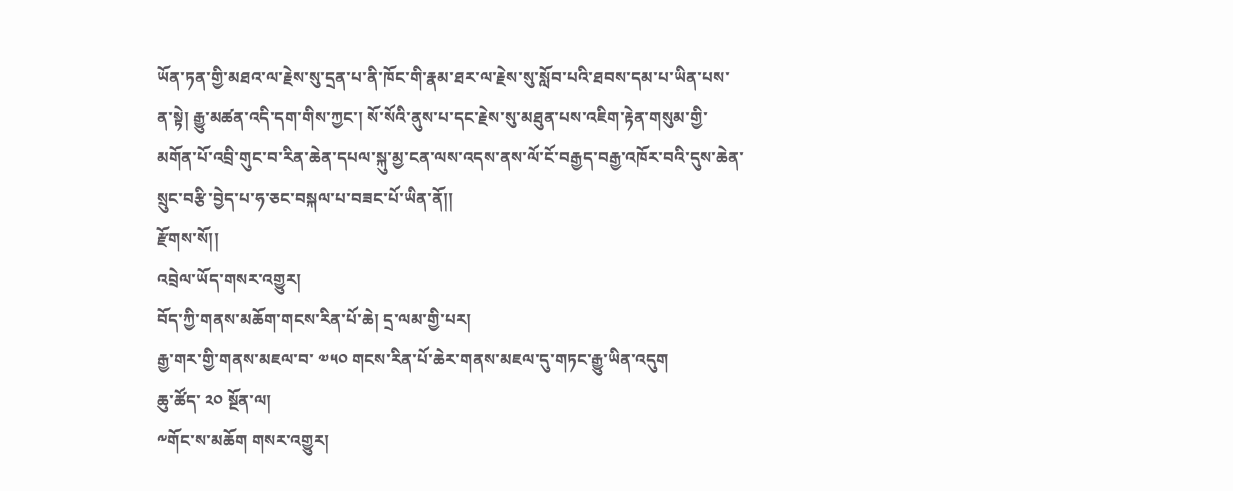ཡོན་ཏན་གྱི་མཐའ་ལ་རྗེས་སུ་དྲན་པ་ནི་ཁོང་གི་རྣམ་ཐར་ལ་རྗེས་སུ་སློབ་པའི་ཐབས་དམ་པ་ཡིན་པས་ན་སྟེ། རྒྱུ་མཚན་འདི་དག་གིས་ཀྱང་། སོ་སོའི་ནུས་པ་དང་རྗེས་སུ་མཐུན་པས་འཇིག་རྟེན་གསུམ་གྱི་མགོན་པོ་འབྲི་གུང་བ་རིན་ཆེན་དཔལ་སྐུ་མྱ་ངན་ལས་འདས་ནས་ལོ་ངོ་བརྒྱད་བརྒྱ་འཁོར་བའི་དུས་ཆེན་སྲུང་བརྩི་བྱེད་པ་ཧ་ཅང་བསྐལ་པ་བཟང་པོ་ཡིན་ནོ།།
རྫོགས་སོ།།
འབྲེལ་ཡོད་གསར་འགྱུར།
བོད་ཀྱི་གནས་མཆོག་གངས་རིན་པོ་ཆེ། དྲ་ལམ་གྱི་པར།
རྒྱ་གར་གྱི་གནས་མཇལ་བ་ ༧༥༠ གངས་རིན་པོ་ཆེར་གནས་མཇལ་དུ་གཏང་རྒྱུ་ཡིན་འདུག
ཆུ་ཚོད་ ༢༠ སྔོན་ལ།
༸གོང་ས་མཆོག གསར་འགྱུར།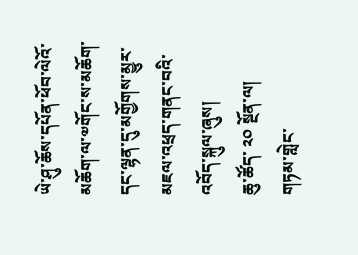ཡེ་ཤུ་ཆོས་དཔོན་ཕོབ་ལེའོ་མཆོག་ལ་༧གོང་ས་མཆོག་དང་ལྷན་དུ་མགྱོགས་མྱུར་མཇལ་འཕྲད་གནང་བའི་འབོད་སྐུལ་ཞུས།
ཆུ་ཚོད་ ༢༠ སྔོན་ལ།
གཏམ་གླེང་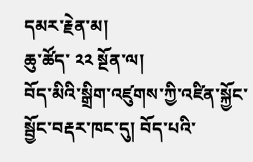དམར་རྗེན་མ།
ཆུ་ཚོད་ ༢༢ སྔོན་ལ།
བོད་མིའི་སྒྲིག་འཛུགས་ཀྱི་འཛིན་སྐྱོང་སྦྱོང་བརྡར་ཁང་དུ། བོད་པའི་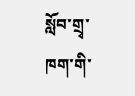སློབ་གྲྭ་ཁག་གི་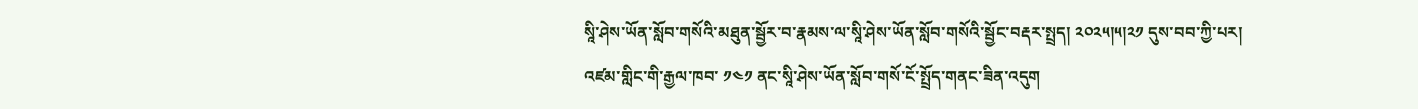སཱི་ཤེས་ཡོན་སློབ་གསོའི་མཐུན་སྦྱོར་བ་རྣམས་ལ་སཱི་ཤེས་ཡོན་སློབ་གསོའི་སྦྱོང་བརྡར་སྤྲད། ༢༠༢༥།༥།༢༡ དུས་བབ་ཀྱི་པར།
འཛམ་གླིང་གི་རྒྱལ་ཁབ་ ༡༤༡ ནང་སཱི་ཤེས་ཡོན་སློབ་གསོ་ངོ་སྤྲོད་གནང་ཟིན་འདུག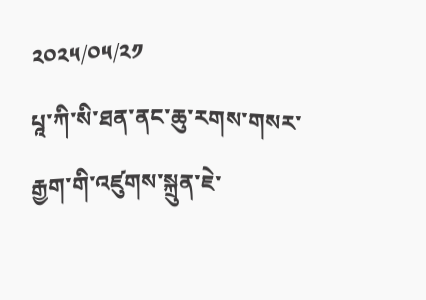༢༠༢༥/༠༥/༢༡
པཱ་ཀི་སི་ཐན་ནང་ཆུ་རགས་གསར་རྒྱག་གི་འཛུགས་སྐྲུན་ཇེ་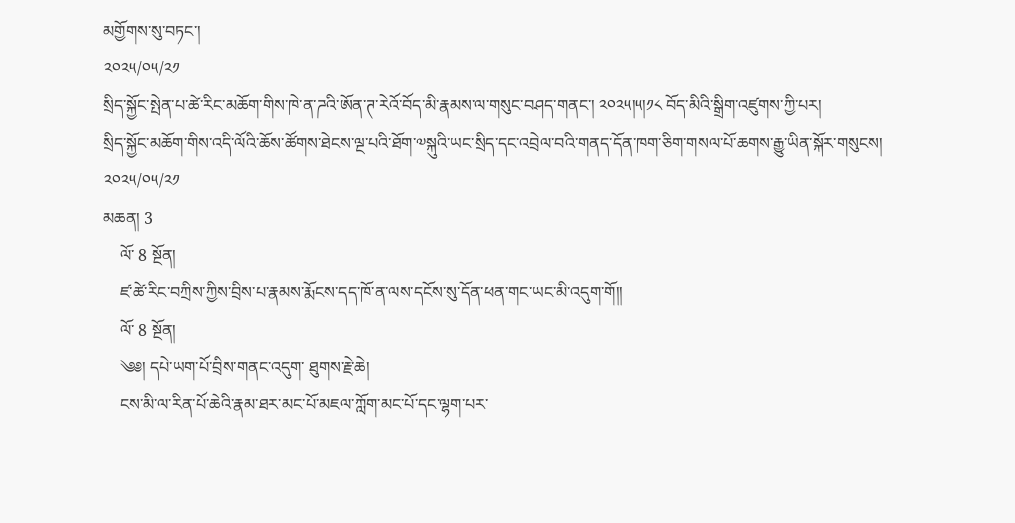མགྱོགས་སུ་བཏང་།
༢༠༢༥/༠༥/༢༡
སྲིད་སྐྱོང་སྤེན་པ་ཚེ་རིང་མཆོག་གིས་ཁེ་ན་ཌའི་ཨོན་ཊ་རེའོ་བོད་མི་རྣམས་ལ་གསུང་བཤད་གནང་། ༢༠༢༥།༥།༡༨ བོད་མིའི་སྒྲིག་འཛུགས་ཀྱི་པར།
སྲིད་སྐྱོང་མཆོག་གིས་འདི་ལོའི་ཆོས་ཚོགས་ཐེངས་ལྔ་པའི་ཐོག་༧སྐུའི་ཡང་སྲིད་དང་འབྲེལ་བའི་གནད་དོན་ཁག་ཅིག་གསལ་པོ་ཆགས་རྒྱུ་ཡིན་སྐོར་གསུངས།
༢༠༢༥/༠༥/༢༡
མཆན། 3
    ལོ་ 8 སྔོན།
    ཛ་ཚེ་རིང་བཀྲིས་ཀྱིས་བྲིས་པ་རྣམས་རྨོངས་དད་ཁོ་ན་ལས་དངོས་སུ་དོན་ཕན་གང་ཡང་མི་འདུག་གོ།།
    ལོ་ 8 སྔོན།
    ༄༅། དཔེ་ཡག་པོ་བྲིས་གནང་འདུག་ ཐུགས་རྗེ་ཆེ།
    ངས་མི་ལ་རིན་པོ་ཆེའི་རྣམ་ཐར་མང་པོ་མཇལ་ཀློག་མང་པོ་དང་ལྷག་པར་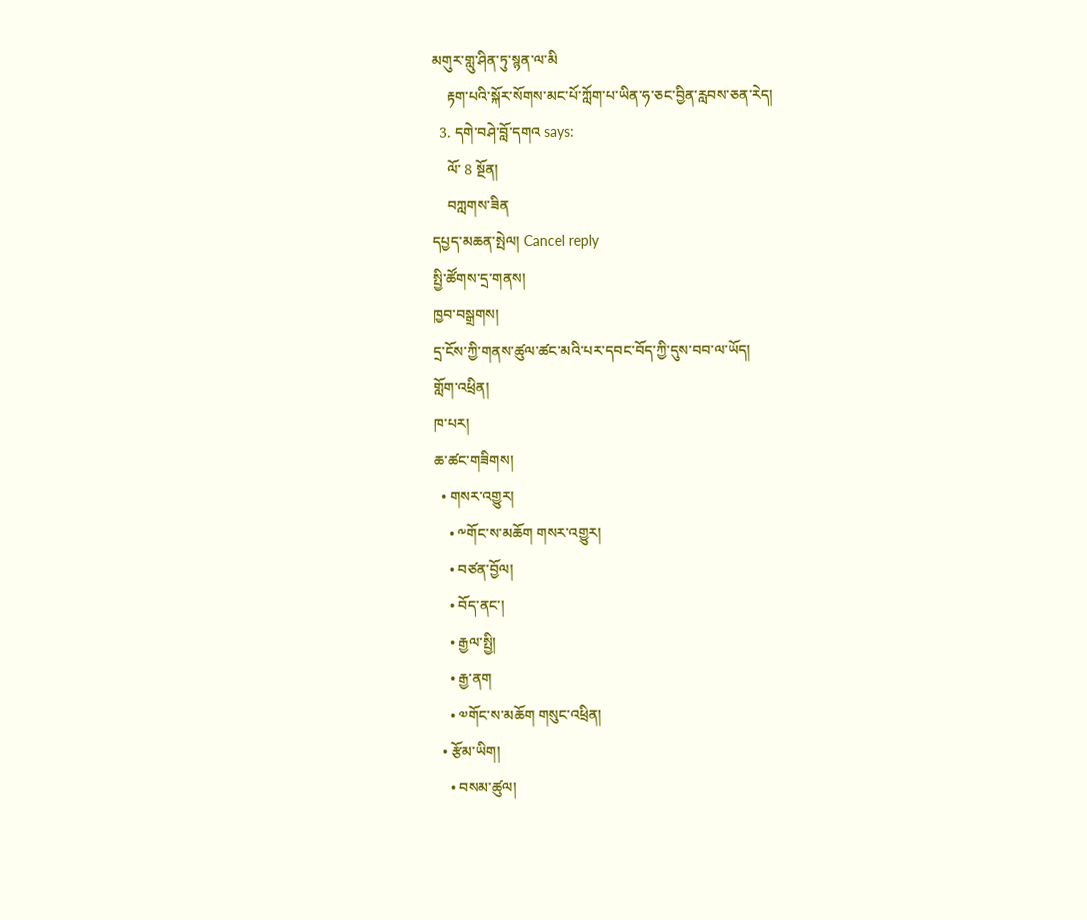མགུར་གླུ་ཤིན་ཏུ་སྙན་ལ་མི
    རྟག་པའི་སྐོར་སོགས་མང་པོ་ཀློག་པ་ཡིན་ཧ་ཅང་བྱིན་རླབས་ཅན་རེད།
  3. དགེ་བཤེ་བློ་དགའ says:
    ལོ་ 8 སྔོན།
    བཀླགས་ཟིན
དཔྱད་མཆན་སྤེལ། Cancel reply
སྤྱི་ཚོགས་དྲ་གནས།
ཁྱབ་བསྒྲགས།
དྲ་ངོས་ཀྱི་གནས་ཚུལ་ཚང་མའི་པར་དབང་བོད་ཀྱི་དུས་བབ་ལ་ཡོད།
གློག་འཕྲིན།
ཁ་པར།
ཆ་ཚང་གཟིགས།
  • གསར་འགྱུར།
    • ༸གོང་ས་མཆོག གསར་འགྱུར།
    • བཙན་བྱོལ།
    • བོད་ནང་།
    • རྒྱལ་སྤྱི།
    • རྒྱ་ནག
    • ༧གོང་ས་མཆོག གསུང་འཕྲིན།
  • རྩོམ་ཡིག།
    • བསམ་ཚུལ།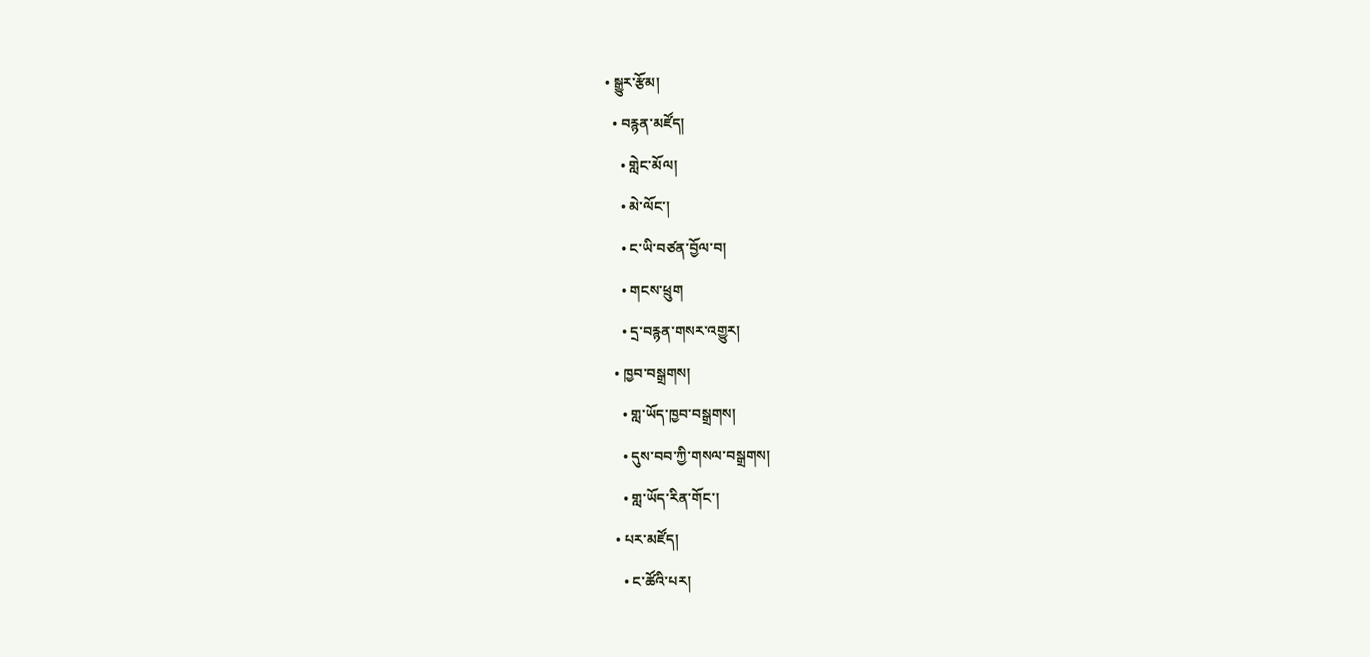• སྒྱུར་རྩོམ།
  • བརྙན་མཛོད།
    • གླེང་མོལ།
    • མེ་ལོང་།
    • ང་ཡི་བཙན་བྱོལ་བ།
    • གངས་ཕྲུག
    • དྲ་བརྙན་གསར་འགྱུར།
  • ཁྱབ་བསྒྲགས།
    • གླ་ཡོད་ཁྱབ་བསྒྲགས།
    • དུས་བབ་ཀྱི་གསལ་བསྒྲགས།
    • གླ་ཡོད་རིན་གོང་།
  • པར་མཛོད།
    • ང་ཚོའི་པར།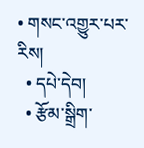• གསང་འགྱུར་པར་རིས།
  • དཔེ་དེབ།
  • རྩོམ་སྒྲིག་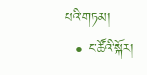པའི་གཏམ།
  • ང་ཚོའི་སྐོར།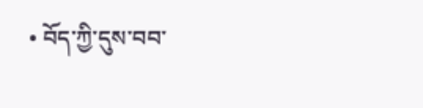• བོད་ཀྱི་དུས་བབ་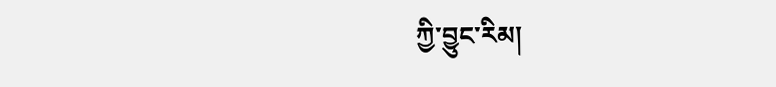ཀྱི་བྱུང་རིམ།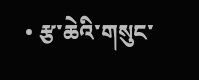• རྩ་ཆེའི་གསུང་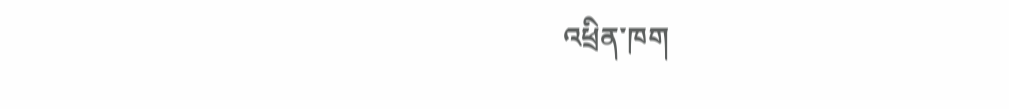འཕྲིན་ཁག